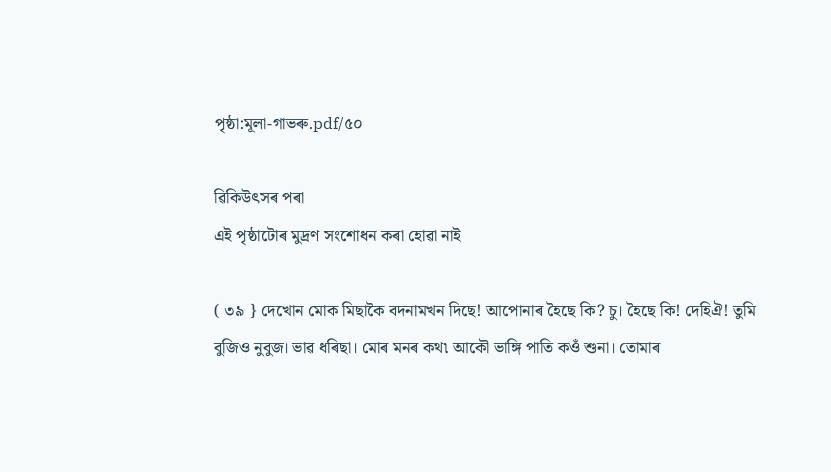পৃষ্ঠা:মূলা-গাভৰু.pdf/৫০

ৱিকিউৎসৰ পৰা
এই পৃষ্ঠাটোৰ মুদ্ৰণ সংশোধন কৰা হোৱা নাই

( ৩৯ } দেখোন মোক মিছাকৈ বদনামখন দিছে! আপোনাৰ হৈছে কি? চু। হৈছে কি! দেহিঐ! তুমি বুজিও নুবুজ। ভাৱ ধৰিছা। মোৰ মনৰ কথ৷ আকৌ ভাঙ্গি পাতি কওঁ শুনা। তোমাৰ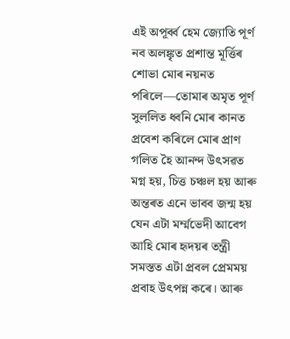এই অপূৰ্ব্ব হেম জ্যোতি পূৰ্ণ নব অলঙ্কৃত প্ৰশান্ত মূৰ্ত্তিৰ শোভা মোৰ নয়নত পৰিলে—তোমাৰ অমৃত পূৰ্ণ সুললিত ধ্বনি মোৰ কানত প্ৰবেশ কৰিলে মোৰ প্ৰাণ গলিত হৈ আনন্দ উৎসৱত মগ্ন হয়, চিত্ত চঞ্চল হয় আৰু অন্তৰত এনে ভাবব জন্ম হয় যেন এটা মৰ্ম্মভেদী আবেগ আহি মোৰ হৃদয়ৰ তন্ত্ৰী সমস্তত এটা প্ৰবল প্ৰেমময় প্ৰবাহ উৎপন্ন কৰে। আৰু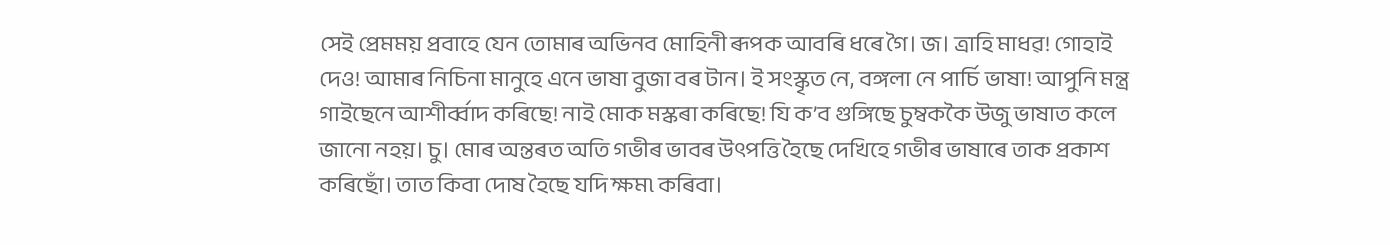সেই প্ৰেমময় প্ৰবাহে যেন তোমাৰ অভিনব মোহিনী ৰূপক আবৰি ধৰে গৈ। জ। ত্ৰাহি মাধৱ! গোহাই দেও! আমাৰ নিচিনা মানুহে এনে ভাষা বুজা বৰ টান। ই সংস্কৃত নে, বঙ্গলা নে পাৰ্চি ভাষা! আপুনি মন্ত্ৰ গাইছেনে আশীৰ্ব্বাদ কৰিছে! নাই মোক মস্কৰা কৰিছে! যি ক’ব গুঙ্গিছে চুম্বককৈ উজু ভাষাত কলে জানো নহয়। চু। মোৰ অন্তৰত অতি গভীৰ ভাবৰ উৎপত্তি হৈছে দেখিহে গভীৰ ভাষাৰে তাক প্ৰকাশ কৰিছোঁ। তাত কিবা দোষ হৈছে যদি ক্ষম৷ কৰিবা।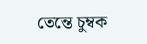তেন্তে চুম্বক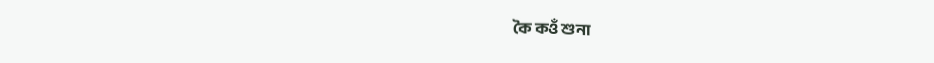কৈ কওঁ শুনা